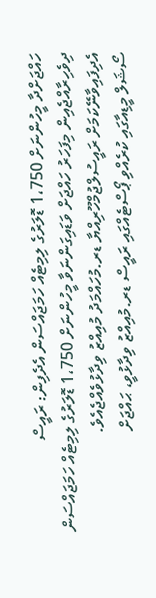ހައްޖަށްދާ މީހުންނަށް 1،750 ޑޮލަރުގެ ލިމިޓެއް ހަމަޖައްސަން އެދެފިން: ރައީސް
ދިވެހިރާއްޖެއިން މިފަހަރު ހައްޖަށް ވަޑައިގަންނަވާ މީހުންނަށް 1،750 ޑޮލަރުގެ ލިމިޓެއް ހަމަޖައްސަން އެދިފައިވާނޭކަމަށް ރައީސުލްޖުމްހޫރިއްޔާ ޑރ.މުހައްމަދު މުއިއްޒު ވިދާޅުވެއްޖެއެވެ.
ސޯޝަލް މީޑިއާގައި ކުރެއްވި ޕޯސްޓެއްގައި ރައީސް ޑރ.މުއިއްޒު ވިދާޅުވީ، ޙައްޖަށް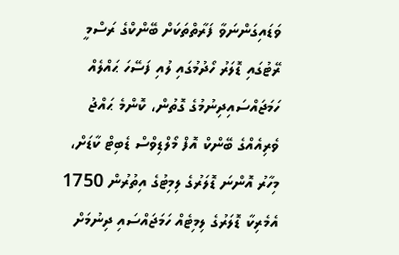ވަޑައިގަންނަވާ ފަރާތްތަކަށް ބޭންކްގެ ރަސްމީ ރޭޓުގައި ޑޮލަރު ހޯދުމުގައި ލުއި ފަސޭހަ ޙައްލެއް ހަމަޖައްސައިދިނުމުގެ ގޮތުން، ކޮންމެ ޙައްޖު ވެރިއެއްގެ ބޭންކް އޮފް މޯލްޑިވްސް ޑެބިޓް ކާޑަށް، މިހާރު އޮންނަ ޑޮލަރުގެ ލިމިޓުގެ އިތުރުން 1750 އެމެރިކާ ޑޮލަރުގެ ލިމިޓެއް ހަމަޖައްސައި ދިނުމަށް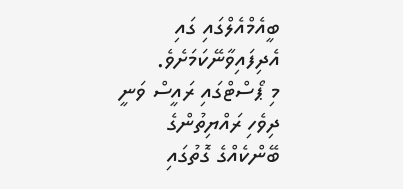ބީއެމްއެލްގައި ގައި އެދިފައިވާނޭކަމަށެވެ.
މި ޕޯސްޓްގައި ރައީސް ވަނީ ދިވެހި ރައްޔިތުންގެ ބޭންކެއްގެ ގޮތުގައި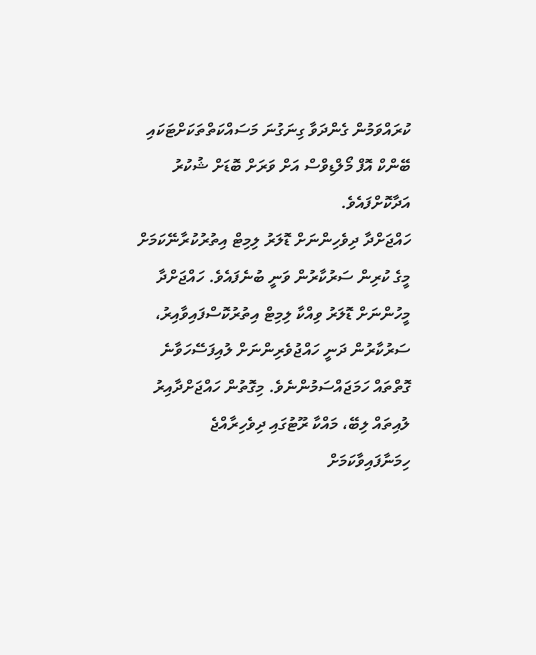ކުރައްވަމުން ގެންދަވާ ގިނަގުނަ މަސައްކަތްތަކަށްޓަކައި ބޭންކް އޮފް މޯލްޑިވްސް އަށް ވަރަށް ބޮޑަށް ޝުކުރު އަދާކޮށްފައެވެ.
ހައްޖަށްދާ ދިވެހިންނަށް ޑޮލަރު ލިމިޓް އިތުރުކުރާނޭކަމަށް މީގެ ކުރިން ސަރުކާރުން ވަނީ ބުނެފައެވެ. ހައްޖަށްދާ މީހުންނަށް ޑޮލަރު ވިއްކާ ލިމިޓް އިތުރުކޮސްފައިވާއިރު، ސަރުކާރުން ދަނީ ހައްޖުވެރިންނަށް ލުއިފަސޭހަވާނެ ގޮތްތައް ހަމަޖައްސަމުންނެވެ. މިގޮތުން ހައްޖަށްދާއިރު ލުއިތައް ލިބޭ، މައްކާ ރޫޓުގައި ދިވެހިރާއްޖެ ހިމަނާފައިވާކަމަށް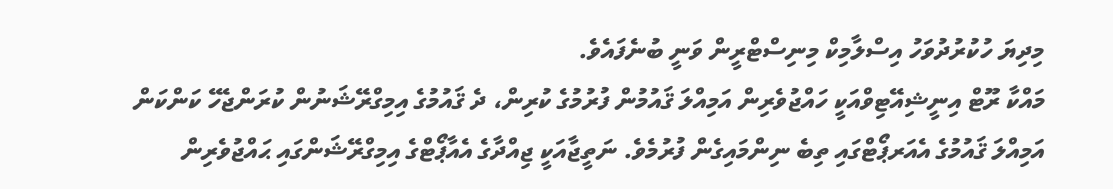މިދިޔަ ހުކުރުދުވަހު އިސްލާމިކް މިނިސްޓްރީން ވަނީ ބުނެފައެވެ.
މައްކާ ރޫޓް އިނީޝިއޭޓިވްއަކީ ހައްޖުވެރިން އަމިއްލަ ޤައުމުން ފުރުމުގެ ކުރިން، ދެ ޤައުމުގެ އިމިގްރޭޝަނުން ކުރަންޖެހޭ ކަންކަން އަމިއްލަ ޤައުމުގެ އެއަރޕޯޓްގައި ތިބެ ނިންމައިގެން ފުރުމެވެ. ނަތީޖާއަކީ ޖިއްދާގެ އެއާޕޯޓްގެ އިމިގްރޭޝަންގައި ޙައްޖުވެރިން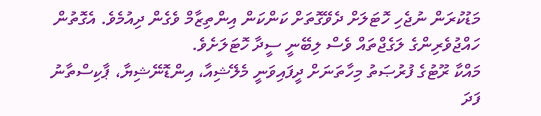މަޑުކުރަން ނުޖެހި ހޮޓަލަށް ދެވޭގޮތަށް ކަންކަން އިންތިޒާމް ވެގެން ދިއުމެވެ. އެގޮތުން ހައްޖުވެރިންގެ ލަގެޖްތައް ވެސް ލިބޭނީ ސީދާ ހޮޓަލަށެވެ.
މައްކާ ރޫޓުގެ ފުރުޞަތު މިހާތަނަށް ދީފައިވަނީ މެލޭޝިއާ، އިންޑޮނޭޝިޔާ، ޕާކިސްތާނު ފަދަ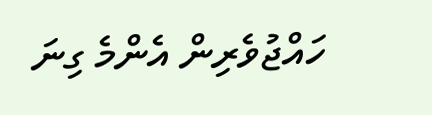ހައްޖުވެރިން އެންމެ ގިނަ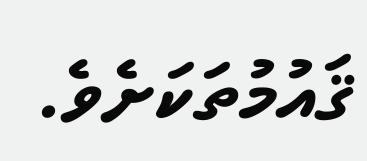ޤައުމުތަކަށެވެ.